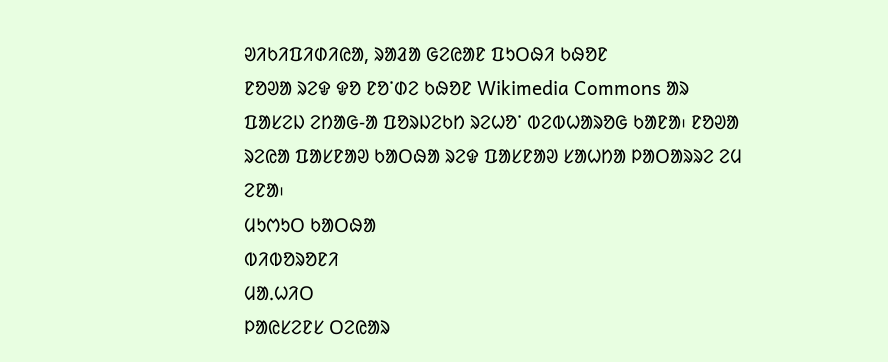ᱣᱤᱠᱤᱯᱤᱰᱤᱭᱟ, ᱨᱟᱲᱟ ᱜᱮᱭᱟᱱ ᱯᱩᱛᱷᱤ ᱠᱷᱚᱱ
ᱱᱚᱣᱟ ᱨᱮᱫ ᱫᱚ ᱱᱚᱸᱰᱮ ᱠᱷᱚᱱ Wikimedia Commons ᱟᱨ ᱯᱟᱥᱮᱡ ᱮᱴᱟᱜ-ᱟ ᱯᱚᱨᱡᱮᱠᱴ ᱨᱮᱦᱚᱸ ᱵᱮᱵᱦᱟᱨᱚᱜ ᱠᱟᱱᱟ᱾ ᱱᱚᱣᱟ ᱨᱮᱭᱟ ᱯᱟᱥᱱᱟᱣ ᱠᱟᱛᱷᱟ ᱨᱮᱫ ᱯᱟᱥᱱᱟᱣ ᱥᱟᱦᱴᱟ ᱞᱟᱛᱟᱨᱨᱮ ᱮᱢ ᱮᱱᱟ᱾
ᱢᱩᱬᱩᱛ ᱠᱟᱛᱷᱟ
ᱵᱤᱵᱚᱨᱚᱱᱤ
ᱢᱟᱹᱦᱤᱛ
ᱞᱟᱭᱥᱮᱱᱥ ᱛᱮᱭᱟᱨ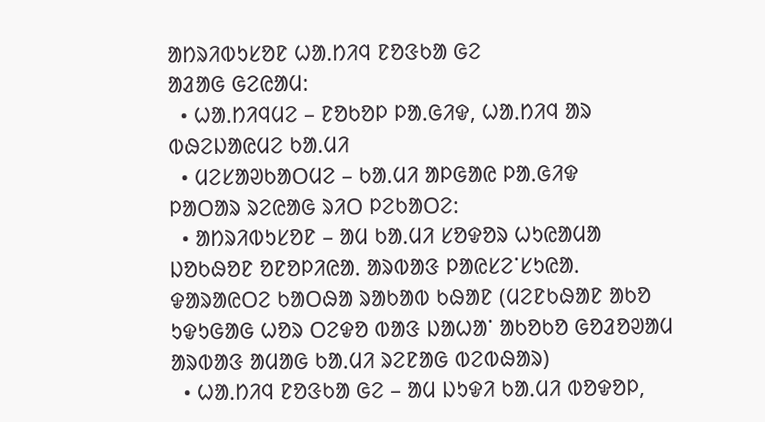ᱟᱴᱨᱤᱵᱩᱥᱚᱱ ᱦᱟᱹᱴᱤᱧ ᱱᱚᱝᱠᱟ ᱜᱮ
ᱟᱲᱟᱜ ᱜᱮᱭᱟᱢ:
  • ᱦᱟᱹᱴᱤᱧᱢᱮ – ᱱᱚᱠᱚᱞ ᱞᱟᱹᱜᱤᱫ, ᱦᱟᱹᱴᱤᱧ ᱟᱨ ᱵᱷᱮᱡᱟᱭᱢᱮ ᱠᱟᱹᱢᱤ
  • ᱢᱮᱥᱟᱣᱠᱟᱛᱢᱮ – ᱠᱟᱹᱢᱤ ᱟᱞᱜᱟᱭ ᱞᱟᱹᱜᱤᱫ
ᱞᱟᱛᱟᱨ ᱨᱮᱭᱟᱜ ᱨᱤᱛ ᱞᱮᱠᱟᱛᱮ:
  • ᱟᱴᱨᱤᱵᱩᱥᱚᱱ – ᱟᱢ ᱠᱟᱹᱢᱤ ᱥᱚᱫᱚᱨ ᱦᱩᱭᱟᱢᱟ ᱡᱚᱠᱷᱚᱱ ᱚᱱᱚᱞᱤᱭᱟᱹ ᱟᱨᱵᱟᱝ ᱞᱟᱭᱥᱮᱸᱥᱩᱭᱟᱹ ᱫᱟᱨᱟᱭᱛᱮ ᱠᱟᱛᱷᱟ ᱨᱟᱠᱟᱵ ᱠᱷᱟᱱ (ᱢᱮᱱᱠᱷᱟᱱ ᱟᱠᱚ ᱩᱫᱩᱜᱟᱜ ᱦᱚᱨ ᱛᱮᱫᱚ ᱵᱟᱝ ᱡᱟᱦᱟᱸ ᱟᱠᱚᱠᱚ ᱜᱚᱲᱚᱣᱟᱢ ᱟᱨᱵᱟᱝ ᱟᱢᱟᱜ ᱠᱟᱹᱢᱤ ᱨᱮᱱᱟᱜ ᱵᱮᱵᱷᱟᱨ)
  • ᱦᱟᱹᱴᱤᱧ ᱱᱚᱝᱠᱟ ᱜᱮ – ᱟᱢ ᱡᱩᱫᱤ ᱠᱟᱹᱢᱤ ᱵᱚᱫᱚᱞ,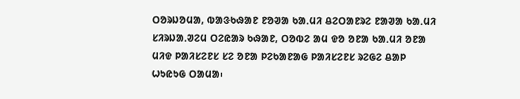ᱛᱚᱨᱡᱚᱢᱟ, ᱵᱟᱝᱠᱷᱟᱱ ᱱᱚᱣᱟ ᱠᱟᱹᱢᱤ ᱪᱮᱛᱟᱱᱨᱮ ᱱᱟᱣᱟ ᱠᱟᱹᱢᱤ ᱥᱤᱨᱡᱟᱹᱣᱮᱢ ᱛᱮᱭᱟᱨ ᱠᱷᱟᱱ, ᱛᱚᱵᱮ ᱟᱢ ᱫᱚ ᱚᱱᱟ ᱠᱟᱹᱢᱤ ᱚᱱᱟ ᱢᱤᱫ ᱞᱟᱤᱥᱮᱱᱥ ᱥᱮ ᱚᱱᱟ ᱞᱮᱠᱟᱱᱟᱜ ᱞᱟᱤᱥᱮᱱᱥ ᱨᱮᱜᱮ ᱪᱟᱞ ᱦᱩᱭᱩᱜ ᱛᱟᱢᱟ᱾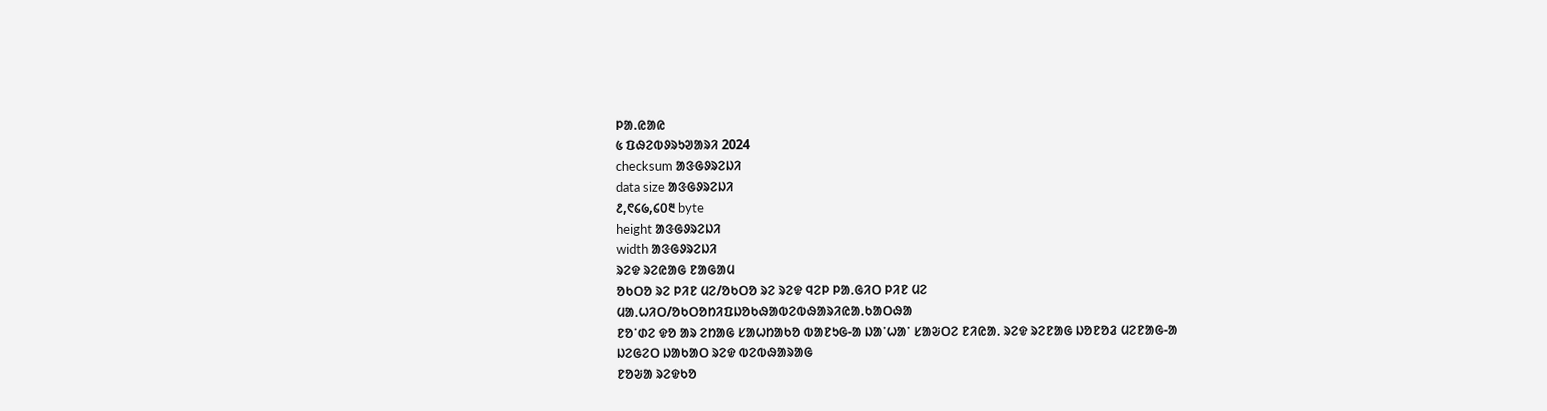ᱞᱟ.ᱭᱟᱭ
᱕ ᱯᱷᱮᱵᱽᱨᱩᱣᱟᱨᱤ 2024
checksum ᱟᱝᱜᱽᱨᱮᱡᱤ
data size ᱟᱝᱜᱽᱨᱮᱡᱤ
᱒,᱖᱔᱙,᱔᱐᱓ byte
height ᱟᱝᱜᱽᱨᱮᱡᱤ
width ᱟᱝᱜᱽᱨᱮᱡᱤ
ᱨᱮᱫ ᱨᱮᱭᱟᱜ ᱱᱟᱜᱟᱢ
ᱚᱠᱛᱚ ᱨᱮ ᱞᱤᱱ ᱢᱮ/ᱚᱠᱛᱚ ᱨᱮ ᱨᱮᱫ ᱧᱮᱞ ᱞᱟᱹᱜᱤᱛ ᱞᱤᱱ ᱢᱮ
ᱢᱟᱹᱦᱤᱛ/ᱚᱠᱛᱚᱴᱤᱯᱡᱚᱠᱷᱟᱵᱮᱵᱷᱟᱨᱤᱭᱟᱹᱠᱟᱛᱷᱟ
ᱱᱚᱸᱰᱮ ᱫᱚ ᱟᱨ ᱮᱴᱟᱜ ᱥᱟᱦᱴᱟᱠᱚ ᱵᱟᱱᱩᱜ-ᱟ ᱡᱟᱸᱦᱟᱸ ᱥᱟᱶᱛᱮ ᱱᱤᱭᱟᱹ ᱨᱮᱫ ᱨᱮᱱᱟᱜ ᱡᱚᱱᱚᱲ ᱢᱮᱱᱟᱜ-ᱟ
ᱡᱮᱜᱮᱛ ᱡᱟᱠᱟᱛ ᱨᱮᱫ ᱵᱮᱵᱷᱟᱨᱟᱜ
ᱱᱚᱶᱟ ᱨᱮᱫᱠᱚ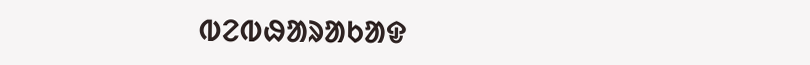ᱵᱮᱵᱷᱟᱨᱟᱠᱟᱫ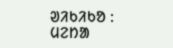ᱣᱤᱠᱤᱠᱚ :
ᱢᱮᱴᱟ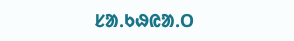ᱥᱟᱹᱠᱷᱭᱟᱹᱛ